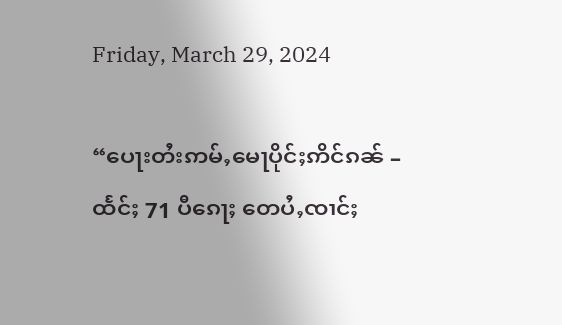Friday, March 29, 2024

“ပေႃးတႆးဢမ်ႇမေႃပိုင်ႈဢိင်ၵၼ် – ထႅင်ႈ 71 ပီၵေႃႈ တေပႆႇၸၢင်ႈ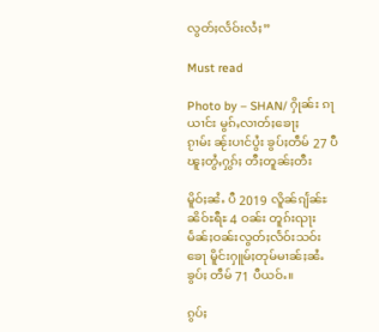လွတ်ႈလႅဝ်းလႆႈ”

Must read

Photo by – SHAN/ ႁိုၼ်း ၵႃယၢင်း မွၵ်ႇလၢတ်ႈၶေႃႈၵႂၢမ်း ၼႂ်းပၢင်ပွႆး ၶွပ်ႈတဵမ် 27 ပီ ၽူႈတွႆႇႁွၵ်ႈ တီႈတူၼ်ႈတီး

မိူဝ်ႈၼႆႉ ပီ 2019 လိူၼ်ၵျႅၼ်ႊၼိဝ်ႊရီႊ 4 ဝၼ်း တူၵ်းၺႃးမႅၼ်ႈဝၼ်းလွတ်ႈလႅဝ်းသဝ်းၶေႃ မိူင်းႁူမ်ႈတုမ်မၢၼ်ႈၼႆႉ ၶွပ်ႈ တဵမ် 71 ပီယဝ်ႉ။

ၵွပ်ႈ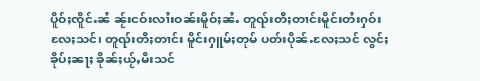ပိူဝ်ႈၸိူင်ႉၼႆ ၼႂ်းငဝ်းလၢႆးဝၼ်းမိူဝ်ႈၼႆႉ တူၺ်းတီႈတၢင်းမိူင်းတႆးႁဝ်းလႄႈသင်၊ တူၺ်းတီႈတၢင်း မိူင်းႁူမ်ႈတုမ် ပတ်းပိုၼ်ႉလႄႈသင် လွင်ႈၶိုပ်ႈၼႃႈ ၶိုၼ်ႈယႂ်ႇမီးသင်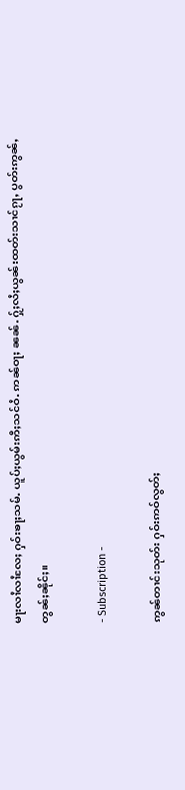မႃးလၢႆလၢႆလႄႈ ႁဝ်းၶႃႈသမ်ႉ ယူပ်ႈယွမ်းဢီႈသင်ဝႆႉ ဢၼ်ဝႃႈ ၼၼ်ႉ ႁႂ်ႈလႆႈယွၼ်းထတ်းသၢင်ၵႂႃႇ ပွတ်းဢွၼ်ႇတွၼ်ႈၼိုင်ႈ။

- Subscription -

ဢွၼ်တၢင်းသုတ်း ႁဝ်းဢဝ်လွတ်ႈ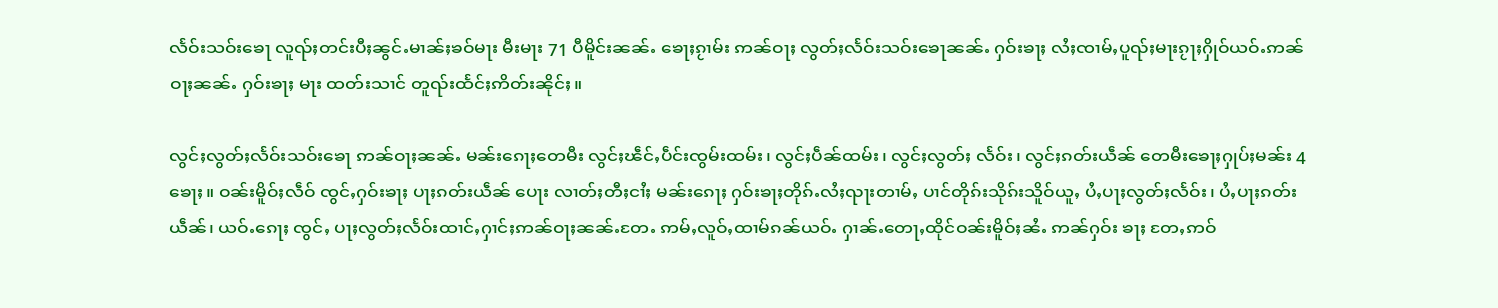လႅဝ်းသဝ်းၶေႃ လူၺ်ႈတင်းပီႈၼွင်ႉမၢၼ်ႈၶဝ်မႃး မီးမႃး 71 ပီမိူင်းၼၼ်ႉ ၶေႃႈၵႂၢမ်း ဢၼ်ဝႃႈ လွတ်ႈလႅဝ်းသဝ်းၶေႃၼၼ်ႉ ႁဝ်းၶႃႈ လႆႈၸၢမ်ႇပူၺ်ႈမႃးၵႂႃႈႁိုဝ်ယဝ်ႉဢၼ်ဝႃႈၼၼ်ႉ ႁဝ်းၶႃႈ မႃး ထတ်းသၢင် တူၺ်းထႅင်ႈဢိတ်းၼိုင်ႈ။

လွင်ႈလွတ်ႈလႅဝ်းသဝ်းၶေႃ ဢၼ်ဝႃႈၼၼ်ႉ မၼ်းၵေႃႈတေမီး လွင်ႈၽဵင်ႇပဵင်းၸွမ်းထမ်း၊ လွင်ႈပဵၼ်ထမ်း၊ လွင်ႈလွတ်ႈ လႅဝ်း၊ လွင်ႈၵတ်းယဵၼ် တေမီးၶေႃႈႁုပ်ႈမၼ်း 4 ၶေႃႈ။ ဝၼ်းမိူဝ်ႈလဵဝ် ၸွင်ႇႁဝ်းၶႃႈ ပႃႈၵတ်းယဵၼ် ပေႃး လၢတ်ႈတီႈငၢႆႈ မၼ်းၵေႃႈ ႁဝ်းၶႃႈတိုၵ်ႉလႆႈၺႃးတၢမ်ႇ ပၢင်တိုၵ်းသိုၵ်းသိူဝ်ယူႇ ပႆႇပႃႈလွတ်ႈလႅဝ်း၊ ပႆႇပႃႈၵတ်းယဵၼ်၊ ယဝ်ႉၵေႃႈ ၸွင်ႇ ပႃႈလွတ်ႈလႅဝ်းထၢင်ႇႁၢင်ႈဢၼ်ဝႃႈၼၼ်ႉတႄႉ ဢမ်ႇလူဝ်ႇထၢမ်ၵၼ်ယဝ်ႉ ႁၢၼ်ႉတေႃႇထိုင်ဝၼ်းမိူဝ်ႈၼႆႉ ဢၼ်ႁဝ်း ၶႃႈ တႄႇဢဝ်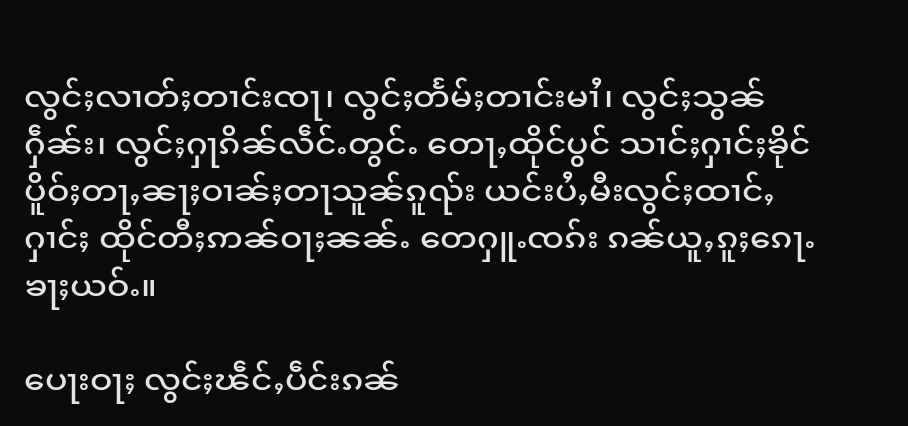လွင်ႈလၢတ်ႈတၢင်းၸႃ၊ လွင်ႈတႅမ်ႈတၢင်းမၢႆ၊ လွင်ႈသွၼ်ႁဵၼ်း၊ လွင်ႈႁႃၵိၼ်လဵင်ႉတွင်ႉ တေႃႇထိုင်ပွင် သၢင်ႈႁၢင်ႈၶိုင်ပိူဝ်ႈတႃႇၼႃႈဝၢၼ်ႈတႃသူၼ်ၵူၺ်း ယင်းပႆႇမီးလွင်ႈထၢင်ႇႁၢင်ႈ ထိုင်တီႈဢၼ်ဝႃႈၼၼ်ႉ တေႁူႉၸၵ်း ၵၼ်ယူႇၵူႈၵေႃႉၶႃႈယဝ်ႉ။

ပေႃးဝႃႈ လွင်ႈၽဵင်ႇပဵင်းၵၼ်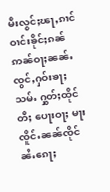မီးလွင်ႈၽႃႇၵၢင်ဝၢင်းၶိုင်ႈၵၼ်ဢၼ်ဝႃႈၼၼ်ႉ ၸွင်ႇႁဝ်းၶႃႈသမ်ႉ ႁွတ်ႈထိုင်တီႈ ပေႃးဝႃႈ မႃးၸိူင်ႉၼၼ်ၸိုင် ၼႆႉၵေႃႈ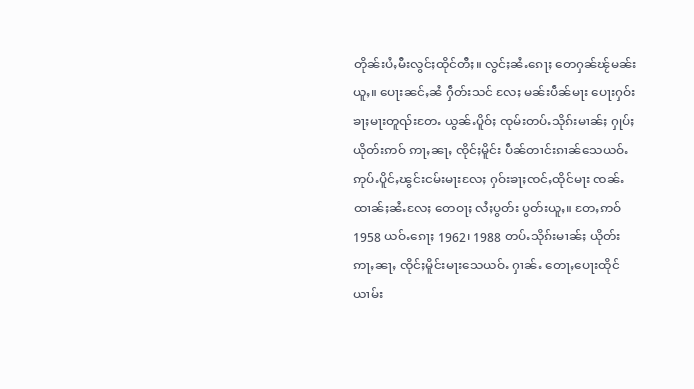တိုၼ်းပႆႇမီးလွင်ႈထိုင်တီႈ။ လွင်ႈၼႆႉၵေႃႈ တေႁၼ်ၽႂ်မၼ်းယူႇ။ ပေႃးၼင်ႇၼႆ ႁဵတ်းသင် လႄႈ မၼ်းပဵၼ်မႃး ပေႃးႁဝ်းၶႃႈမႃးတူၺ်းတႄႉ ယွၼ်ႉပိူဝ်ႈ ၸုမ်းတပ်ႉသိုၵ်းမၢၼ်ႈ ႁုပ်ႈယိုတ်းဢဝ် ဢႃႇၼႃႇ ၸိုင်ႈမိူင်း ပဵၼ်တၢင်းၵၢၼ်သေယဝ်ႉ ဢုပ်ႉပိူင်ႇၽွင်းငမ်းမႃးလႄႈ ႁဝ်းၶႃႈၸင်ႇထိုင်မႃး ၸၼ်ႉထၢၼ်ႈၼႆႉလႄႈ တေဝႃႈ လႆႈပွတ်း ပွတ်းယူႇ။ တႄႇဢဝ် 1958 ယဝ်ႉၵေႃႈ 1962၊ 1988 တပ်ႉသိုၵ်းမၢၼ်ႈ ယိုတ်းဢႃႇၼႃႇ ၸိုင်ႈမိူင်းမႃးသေယဝ်ႉ ႁၢၼ်ႉ တေႃႇပေႃးထိုင်ယၢမ်း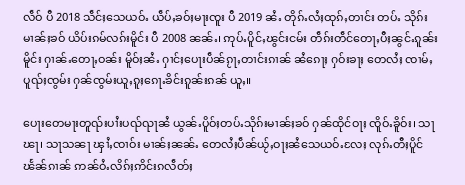လဵဝ် ပီ 2018 သဵင်ႈသေယဝ်ႉ ယဵပ်ႇၶဝ်ႈမႃးၸူး ပီ 2019 ၼႆႉ တိုၵ်ႉလႆႈထုၵ်ႇတၢင်း တပ်ႉ သိုၵ်း မၢၼ်ႈၶဝ် ယိပ်းၵမ်လၵ်းမိူင်း ပီ 2008 ၼၼ်ႉ၊ ဢုပ်ႉပိူင်ႇၽွင်းငမ်း တဵၵ်းတဵင်တေႃႇပီႈၼွင်ႉၵူၼ်းမိူင်း ႁၢၼ်ႉတေႃႇဝၼ်း မိူဝ်ႈၼႆႉ ႁၢင်ႈပေႃးပဵၼ်ၵႂႃႇတၢင်းၵၢၼ် ၼႆၵေႃႈ ႁဝ်းၶႃႈ တေလႆႈ ၸၢမ်ႇပူၺ်ႈၸွမ်း ႁၼ်ၸွမ်းယူႇၵူႈၵေႃႉၶိင်းၵူၼ်းၵၼ် ယူႇ။

ပေႃးတေမႃးတူၺ်းပၢႆးပၺ်ၺႃၼႆ ယွၼ်ႉပိူဝ်ႈတပ်ႉသိုၵ်းမၢၼ်ႈၶဝ် ႁၼ်ထိုင်ဝႃႈ ၸိူဝ်ႉၶိူဝ်း၊ သႃၽႃ၊ သႃသၼႃ ၾၢႆႇၸၢဝ်း မၢၼ်ႈၼၼ်ႉ တေလႆႈပဵၼ်ယႂ်ႇဝႃႈၼႆသေယဝ်ႉလႄႈ လုၵ်ႉတီႈပိူင်ၽႅၼ်ၵၢၼ် ဢၼ်ဝႆႉလိၵ်ႈဢိင်းၵလဵတ်ႈ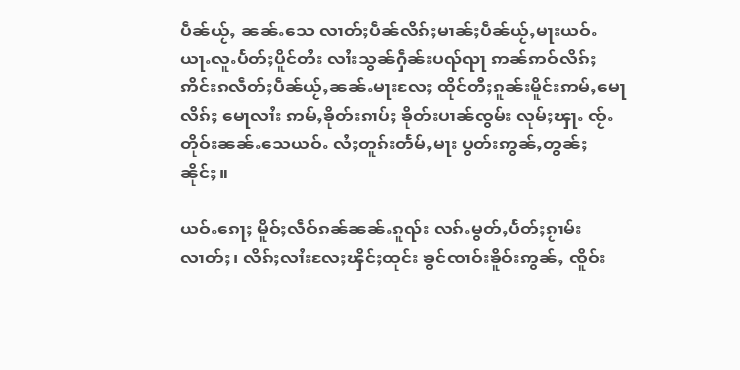ပဵၼ်ယႂ်ႇ ၼၼ်ႉသေ လၢတ်ႈပဵၼ်လိၵ်ႈမၢၼ်ႈပဵၼ်ယႂ်ႇမႃးယဝ်ႉ ယႃႉလူႉပႅတ်ႈပိူင်တႆး လၢႆးသွၼ်ႁဵၼ်းပၺ်ၺႃ ဢၼ်ဢဝ်လိၵ်ႈ ဢိင်းၵလဵတ်ႈပဵၼ်ယႂ်ႇၼၼ်ႉမႃးလႄႈ ထိုင်တီႈၵူၼ်းမိူင်းဢမ်ႇမေႃလိၵ်ႈ မေႃလၢႆး ဢမ်ႇၶိုတ်းၵၢပ်ႈ ၶိုတ်းပၢၼ်ၸွမ်း လုမ်ႈၾႃႉ ၸႂ်ႉတိုဝ်းၼၼ်ႉသေယဝ်ႉ လႆႈတူၵ်းတႅမ်ႇမႃး ပွတ်းဢွၼ်ႇတွၼ်ႈၼိုင်ႈ။

ယဝ်ႉၵေႃႈ မိူဝ်ႈလဵဝ်ၵၼ်ၼၼ်ႉၵူၺ်း လၵ်ႉမွတ်ႇပႅတ်ႈၵႂၢမ်းလၢတ်ႈ၊ လိၵ်ႈလၢႆးလႄႈၾိင်ႈထုင်း ၶွင်ၸၢဝ်းၶိူဝ်းဢွၼ်ႇ ၸိူဝ်း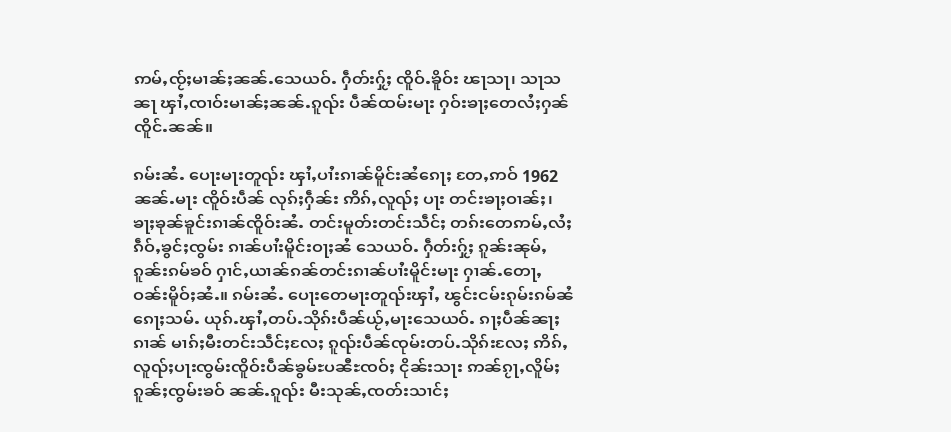ဢမ်ႇၸႂ်ႈမၢၼ်ႈၼၼ်ႉသေယဝ်ႉ ႁဵတ်းႁႂ်ႈ ၸိူဝ်ႉၶိူဝ်း ၽႃသႃ၊ သႃသၼႃ ၾၢႆႇၸၢဝ်းမၢၼ်ႈၼၼ်ႉၵူၺ်း ပဵၼ်ထမ်းမႃး ႁဝ်းၶႃႈတေလႆႈႁၼ်ၸိူင်ႉၼၼ်။

ၵမ်းၼႆႉ ပေႃးမႃးတူၺ်း ၾၢႆႇပၢႆးၵၢၼ်မိူင်းၼႆၵေႃႈ တႄႇဢဝ် 1962 ၼၼ်ႉမႃး ၸိူဝ်းပဵၼ် လုၵ်ႈႁဵၼ်း ဢိၵ်ႇလူၺ်ႈ ပႃး တင်းၶႃႈဝၢၼ်ႈ၊ ၶႃႈၶုၼ်ၶူင်းၵၢၼ်ၸိူဝ်းၼႆႉ တင်းမူတ်းတင်းသဵင်ႈ တၵ်းတေဢမ်ႇလႆႈၵဵဝ်ႇၶွင်ႈၸွမ်း ၵၢၼ်ပၢႆးမိူင်းဝႃႈၼႆ သေယဝ်ႉ ႁဵတ်းႁႂ်ႈ ၵူၼ်းၼုမ်ႇၵူၼ်းၵမ်ၶဝ် ႁၢင်ႇယၢၼ်ၵၼ်တင်းၵၢၼ်ပၢႆးမိူင်းမႃး ႁၢၼ်ႉတေႃႇဝၼ်းမိူဝ်ႈၼႆႉ။ ၵမ်းၼႆႉ ပေႃးတေမႃးတူၺ်းၾၢႆႇ ၽွင်းငမ်းၵုမ်းၵမ်ၼႆၵေႃႈသမ်ႉ ယုၵ်ႉၾၢႆႇတပ်ႉသိုၵ်းပဵၼ်ယႂ်ႇမႃးသေယဝ်ႉ ၵႃႈပဵၼ်ၼႃႈၵၢၼ် မၢၵ်ႈမီးတင်းသဵင်ႈလႄႈ ၵူၺ်းပဵၼ်ၸုမ်းတပ်ႉသိုၵ်းလႄႈ ဢိၵ်ႇလူၺ်ႈပႃးၸွမ်းၸိူဝ်းပဵၼ်ၶွမ်ႊပၼီႊၸဝ်ႈ ငိုၼ်းသႃး ဢၼ်ၵႂႃႇလိူမ်ႈၵူၼ်ႈၸွမ်းၶဝ် ၼၼ်ႉၵူၺ်း မီးသုၼ်ႇၸတ်းသၢင်ႈ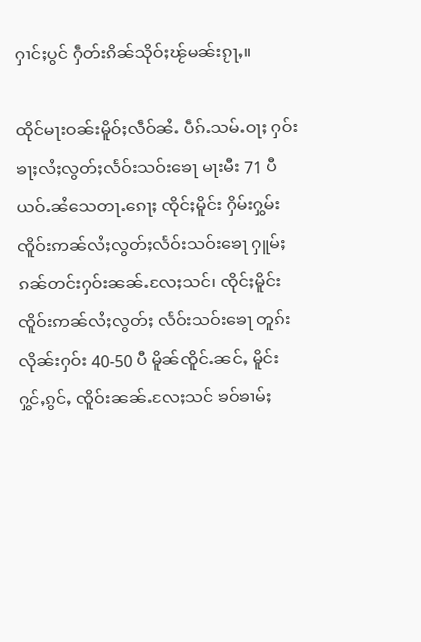ႁၢင်ႈပွင် ႁဵတ်းၵိၼ်သိုဝ်ႈၽႂ်မၼ်းၵႂႃႇ။

ထိုင်မႃးဝၼ်းမိူဝ်ႈလဵဝ်ၼႆႉ ပဵၵ်ႉသမ်ႉဝႃႈ ႁဝ်းၶႃႈလႆႈလွတ်ႈလႅဝ်းသဝ်းၶေႃ မႃးမီး 71 ပီယဝ်ႉၼႆသေတႃႉၵေႃႈ ၸိုင်ႈမိူင်း ႁိမ်းႁွမ်း ၸိူဝ်းဢၼ်လႆႈလွတ်ႈလႅဝ်းသဝ်းၶေႃ ႁူမ်ႈၵၼ်တင်းႁဝ်းၼၼ်ႉလႄႈသင်၊ ၸိုင်ႈမိူင်းၸိူဝ်းဢၼ်လႆႈလွတ်ႈ လႅဝ်းသဝ်းၶေႃ တူၵ်းလိုၼ်းႁဝ်း 40-50 ပီ မိူၼ်ၸိူင်ႉၼင်ႇ မိူင်းႁွင်ႇၵွင်ႇ ၸိူဝ်းၼၼ်ႉလႄႈသင် ၶဝ်ၶၢမ်ႈ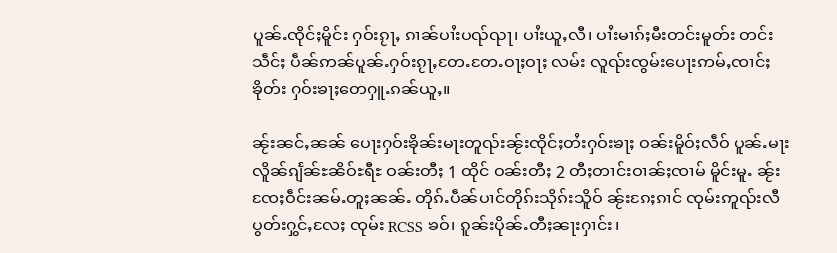ပူၼ်ႉၸိုင်ႈမိူင်း ႁဝ်းၵႂႃႇ ၵၢၼ်ပၢႆးပၺ်ၺႃ၊ ပၢႆးယူႇလီ၊ ပၢႆးမၢၵ်ႈမီးတင်းမူတ်း တင်းသဵင်ႈ ပဵၼ်ဢၼ်ပူၼ်ႉႁဝ်းၵႂႃႇတႄႉတႄႉဝႃႈဝႃႈ လမ်း လူၺ်းၸွမ်းပေႃးဢမ်ႇၸၢင်ႈၶိုတ်း ႁဝ်းၶႃႈတေႁူႉၵၼ်ယူႇ။

ၼႂ်းၼင်ႇၼၼ် ပေႃးႁဝ်းၶိုၼ်းမႃးတူၺ်းၼႂ်းၸိုင်ႈတႆးႁဝ်းၶႃႈ ဝၼ်းမိူဝ်ႈလဵဝ် ပူၼ်ႉမႃး လိူၼ်ၵျႅၼ်ႊၼိဝ်ႊရီႊ ဝၼ်းတီႈ 1 ထိုင် ဝၼ်းတီႈ 2 တီႈတၢင်းဝၢၼ်ႈၸၢမ် မိူင်းမူႉ ၼႂ်းၸႄႈဝဵင်းၼမ်ႉတူႈၼၼ်ႉ တိုၵ်ႉပဵၼ်ပၢင်တိုၵ်းသိုၵ်းသိူဝ် ၼႂ်းၵႄႈၵၢင် ၸုမ်းဢူၺ်းလီပွတ်းႁွင်ႇလႄႈ ၸုမ်း RCSS ၶဝ်၊ ၵူၼ်းပိုၼ်ႉတီႈၼႃးႁၢင်း၊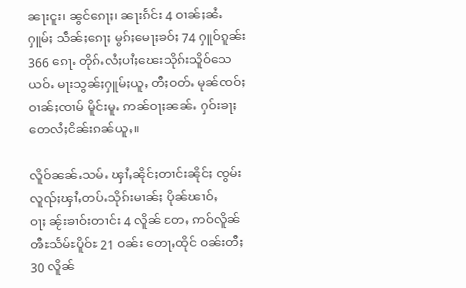ၼႃးငူး၊ ၼွင်ၵေႃႈ၊ ၼႃးၵႅင်း 4 ဝၢၼ်ႈၼႆႉ ႁူမ်ႈ သဵၼ်ႈၵေႃႈ မွၵ်ႈမေႃႈၶဝ်ႈ 74 ႁူဝ်ၵူၼ်း 366 ၵေႃႉ တိုၵ်ႉလႆႈပၢႆႈၽေးသိုၵ်းသိူဝ်သေ ယဝ်ႉ မႃးသွၼ်ႈႁူမ်ႈယူႇ တီႈဝတ်ႉ မုၼ်ၸဝ်ႈ ဝၢၼ်ႈၸၢမ် မိူင်းမူႉ ဢၼ်ဝႃႈၼၼ်ႉ ႁဝ်းၶႃႈတေလႆႈငိၼ်းၵၼ်ယူႇ။

လိူဝ်ၼၼ်ႉသမ်ႉ ၾၢႆႇၼိုင်ႈတၢင်းၼိုင်ႈ ၸွမ်းလူၺ်ႈၾၢႆႇတပ်ႉသိုၵ်းမၢၼ်ႈ ပိုၼ်ၽၢဝ်ႇဝႃႈ ၼႂ်းၶၢဝ်းတၢင်း 4 လိူၼ် တႄႇ ဢဝ်လိူၼ်ၻီႊသႅမ်ႊပိူဝ်ႊ 21 ဝၼ်း တေႃႇထိုင် ဝၼ်းတီႈ 30 လိူၼ်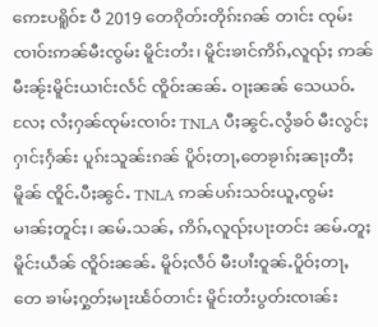ဢေႊပရိူဝ်ႊ ပီ 2019 တေၵိုတ်းတိုၵ်းၵၼ် တၢင်း ၸုမ်းၸၢဝ်းဢၼ်မီးၸွမ်း မိူင်းတႆး၊ မိူင်းၶၢင်ဢိၵ်ႇလူၺ်ႈ ဢၼ်မီးၼႂ်းမိူင်းယၢင်းလႅင် ၸိူဝ်းၼၼ်ႉ ဝႃႈၼၼ် သေယဝ်ႉ လႄႈ လႆႈႁၼ်ၸုမ်းၸၢဝ်း TNLA ပီႈၼွင်ႉလွႆၶဝ် မီးလွင်ႈႁၢင်ႈႁႅၼ်း ပူၵ်းသူၼ်းၵၼ် ပိူဝ်ႈတႃႇတေၶႂၢၵ်ႈၼႃႈတီႈ မိူၼ် ၸိူင်ႉပီႈၼွင်ႉ TNLA ဢၼ်ပၵ်းသဝ်းယူႇၸွမ်း မၢၼ်ႈတူင်ႈ၊ ၼမ်ႉသၼ်ႇ ဢိၵ်ႇလူၺ်ႈပႃးတင်း ၼမ်ႉတူႈ မိူင်းယဵၼ် ၸိူဝ်းၼၼ်ႉ မိူဝ်ႈလဵဝ် မီးပၢႆးဝူၼ်ႉပိူဝ်ႈတႃႇတေ ၶၢမ်ႈႁွတ်ႈမႃးၽႅဝ်တၢင်း မိူင်းတႆးပွတ်းၸၢၼ်း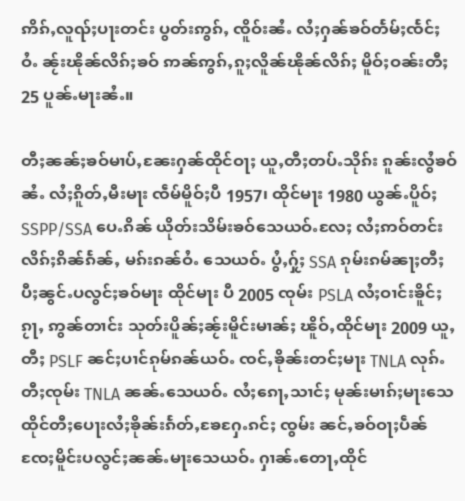ဢိၵ်ႇလူၺ်ႈပႃးတင်း ပွတ်းဢွၵ်ႇ ၸိူဝ်းၼႆႉ လႆႈႁၼ်ၶဝ်တႅမ်ႈၸႅင်ႈဝႆႉ ၼႂ်းၽိုၼ်လိၵ်ႈၶဝ် ဢၼ်ဢွၵ်ႇၵူႈလိူၼ်ၽိုၼ်လိၵ်ႈ မိူဝ်ႈဝၼ်းတီႈ 25 ပူၼ်ႉမႃးၼႆႉ။

တီႈၼၼ်ႈၶဝ်မၢပ်ႇၼႄးႁၼ်ထိုင်ဝႃႈ ယူႇတီႈတပ်ႉသိုၵ်း ၵူၼ်းလွႆၶဝ်ၼႆႉ လႆႈၵိူတ်ႇမီးမႃး ၸဵမ်မိူဝ်ႈပီ 1957၊ ထိုင်မႃး 1980 ယွၼ်ႉပိူဝ်ႈ SSPP/SSA ပေႉၵိၼ် ယိုတ်းသိမ်းၶဝ်သေယဝ်ႉလႄႈ လႆႈဢဝ်တင်းလိၵ်ႈၵိၼ်ၵႅၼ်ႇ မၵ်းၵၼ်ဝႆႉ သေယဝ်ႉ ပွႆႇႁႂ်ႈ SSA ၵုမ်းၵမ်ၼႃႈတီႈပီႈၼွင်ႉပလွင်ႈၶဝ်မႃး ထိုင်မႃး ပီ 2005 ၸုမ်း PSLA လႆႈဝၢင်းၶိူင်ႈၵႂႃႇ ဢွၼ်တၢင်း သုတ်းပိူၼ်ႈၼႂ်းမိူင်းမၢၼ်ႈ ၽိူဝ်ႇထိုင်မႃး 2009 ယူႇတီႈ PSLF ၼင်ႈပၢင်ၵုမ်ၵၼ်ယဝ်ႉ ၸင်ႇၶိုၼ်းတင်ႈမႃး TNLA လုၵ်ႉ တီႈၸုမ်း TNLA ၼၼ်ႉသေယဝ်ႉ လႆႈၵေႃႇသၢင်ႈ မုၼ်းမၢၵ်ႈမႃးသေ ထိုင်တီႈပေႃးလႆႈၶိုၼ်းၵႅတ်ႇၶႄႁႄႉၵင်ႈ ၸွမ်း ၼင်ႇၶဝ်ဝႃႈပဵၼ် ၸႄႈမိူင်းပလွင်ႈၼၼ်ႉမႃးသေယဝ်ႉ ႁၢၼ်ႉတေႃႇထိုင်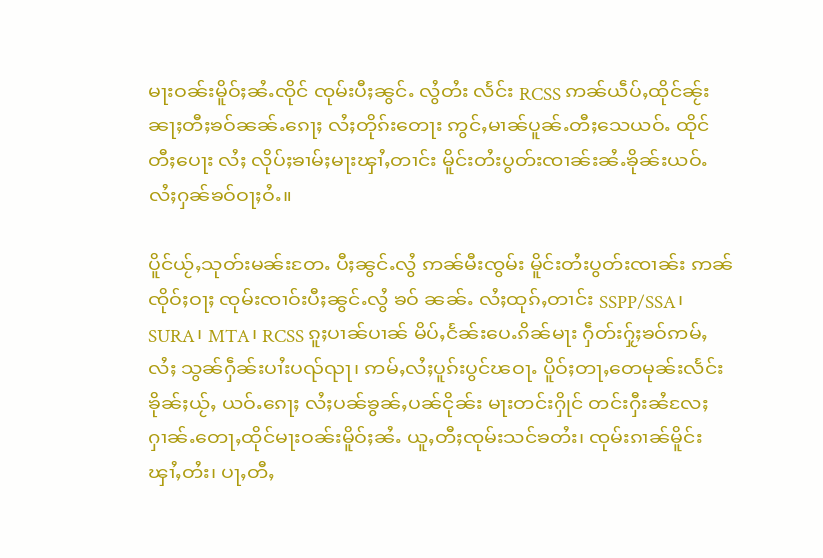မႃးဝၼ်းမိူဝ်ႈၼႆႉၸိုင် ၸုမ်းပီႈၼွင်ႉ လွႆတႆး လႅင်း RCSS ဢၼ်ယဵပ်ႇထိုင်ၼႂ်းၼႃႈတီႈၶဝ်ၼၼ်ႉၵေႃႈ လႆႈတိုၵ်းတေႃး ဢွင်ႇမၢၼ်ပူၼ်ႉတီႈသေယဝ်ႉ ထိုင်တီႈပေႃး လႆႈ လိုပ်ႈၶၢမ်ႈမႃးၾၢႆႇတၢင်း မိူင်းတႆးပွတ်းၸၢၼ်းၼႆႉၶိုၼ်းယဝ်ႉ လႆႈႁၼ်ၶဝ်ဝႃႈဝႆႉ။

ပိူင်ယႂ်ႇသုတ်းမၼ်းတႄႉ ပီႈၼွင်ႉလွႆ ဢၼ်မီးၸွမ်း မိူင်းတႆးပွတ်းၸၢၼ်း ဢၼ်ၸိုဝ်ႈဝႃႈ ၸုမ်းၸၢဝ်းပီႈၼွင်ႉလွႆ ၶဝ် ၼၼ်ႉ လႆႈထုၵ်ႇတၢင်း SSPP/SSA၊ SURA၊ MTA၊ RCSS ၵူႈပၢၼ်ပၢၼ် မိပ်ႇငႅၼ်းပေႉၵိၼ်မႃး ႁဵတ်းႁႂ်ႈၶဝ်ဢမ်ႇလႆႈ သွၼ်ႁဵၼ်းပၢႆးပၺ်ၺႃ၊ ဢမ်ႇလႆႈပူၵ်းပွင်ၽဝႃႉ ပိူဝ်ႈတႃႇတေမုၼ်းလႅင်းၶိုၼ်ႈယႂ်ႇ ယဝ်ႉၵေႃႈ လႆႈပၼ်ၶွၼ်ႇပၼ်ငိုၼ်း မႃးတင်းႁိုင် တင်းႁီးၼႆလႄႈ ႁၢၼ်ႉတေႃႇထိုင်မႃးဝၼ်းမိူဝ်ႈၼႆႉ ယူႇတီႈၸုမ်းသင်ၶတႆး၊ ၸုမ်းၵၢၼ်မိူင်းၾၢႆႇတႆး၊ ပႃႇတီႇ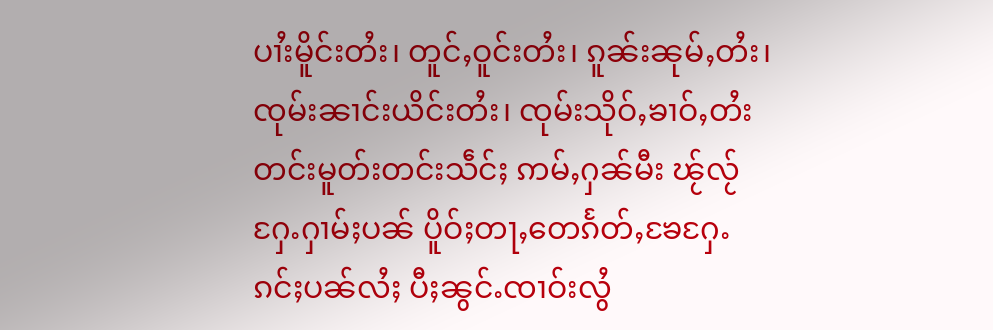ပၢႆးမိူင်းတႆး၊ တူင်ႇဝူင်းတႆး၊ ၵူၼ်းၼုမ်ႇတႆး၊ ၸုမ်းၼၢင်းယိင်းတႆး၊ ၸုမ်းသိုဝ်ႇၶၢဝ်ႇတႆး တင်းမူတ်းတင်းသဵင်ႈ ဢမ်ႇႁၼ်မီး ၽႂ်လႂ် ႁႄႉႁၢမ်ႈပၼ် ပိူဝ်ႈတႃႇတေၵႅတ်ႇၶႄႁႄႉၵင်ႈပၼ်လႆႈ ပီႈၼွင်ႉၸၢဝ်းလွႆ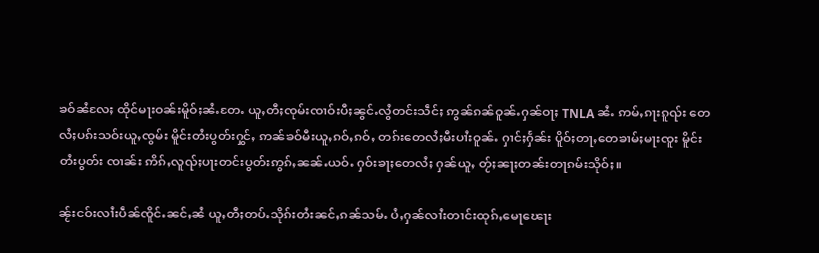ၶဝ်ၼႆလႄႈ ထိုင်မႃးဝၼ်းမိူဝ်ႈၼႆႉတႄႉ ယူႇတီႈၸုမ်းၸၢဝ်းပီႈၼွင်ႉလွႆတင်းသဵင်ႈ ဢွၼ်ၵၼ်ဝူၼ်ႉႁၼ်ဝႃႈ TNLA ၼႆႉ ဢမ်ႇၵႃးၵူၺ်း တေလႆႈပၵ်းသဝ်းယူႇၸွမ်း မိူင်းတႆးပွတ်းႁွင်ႇ ဢၼ်ၶဝ်မီးယူႇၵဝ်ႇၵဝ်ႇ တၵ်းတေလႆႈမီးပၢႆးဝူၼ်ႉ ႁၢင်ႈႁႅၼ်း ပိူဝ်ႈတႃႇတေၶၢမ်ႈမႃးၸူး မိူင်းတႆးပွတ်း ၸၢၼ်း ဢိၵ်ႇလူၺ်ႈပႃးတင်းပွတ်းဢွၵ်ႇၼၼ်ႉယဝ်ႉ ႁဝ်းၶႃႈတေလႆႈ ႁၼ်ယူႇ တႂ်ႈၼႃႈတၼ်းတႃၵမ်းသိုဝ်ႈ။

ၼႂ်းငဝ်းလၢႆးပဵၼ်ၸိူင်ႉၼင်ႇၼႆ ယူႇတီႈတပ်ႉသိုၵ်းတႆးၼင်ႇၵၼ်သမ်ႉ ပႆႇႁၼ်လၢႆးတၢင်းထုၵ်ႇမေႃၽေႃး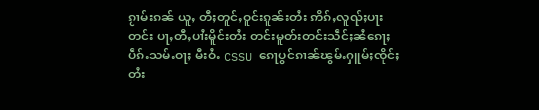ၵႂၢမ်းၵၼ် ယူႇ တီႈတူင်ႇဝူင်းၵူၼ်းတႆး ဢိၵ်ႇလူၺ်ႈပႃးတင်း ပႃႇတီႇပၢႆးမိူင်းတႆး တင်းမူတ်းတင်းသဵင်ႈၼႆၵေႃႈ ပဵၵ်ႉသမ်ႉဝႃႈ မီးဝႆႉ CSSU ၵေႃပွင်ၵၢၼ်ၽွမ်ႉႁူမ်ႈၸိုင်ႈတႆး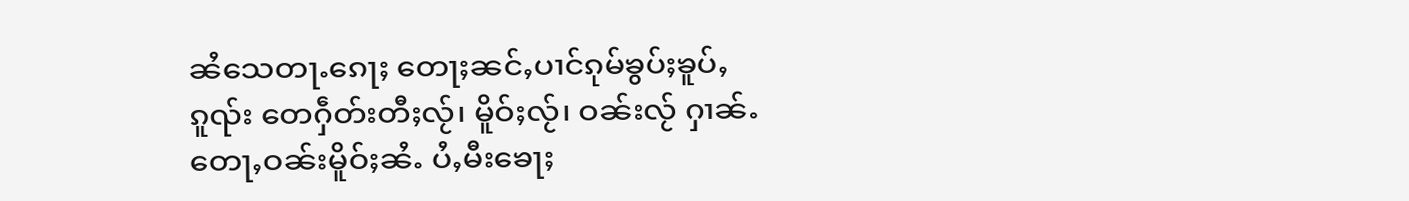ၼႆသေတႃႉၵေႃႈ တေႃႈၼင်ႇပၢင်ၵုမ်ၶွပ်ႈၶူပ်ႇၵူၺ်း တေႁဵတ်းတီႈလႂ်၊ မိူဝ်ႈလႂ်၊ ဝၼ်းလႂ် ႁၢၼ်ႉတေႃႇဝၼ်းမိူဝ်ႈၼႆႉ ပႆႇမီးၶေႃႈ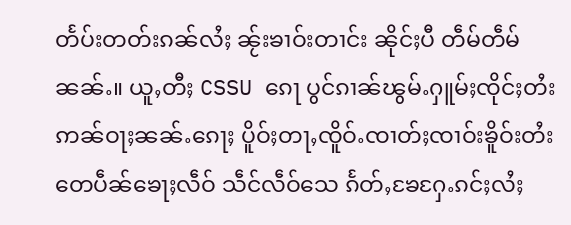တႅပ်းတတ်းၵၼ်လႆႈ ၼႂ်းၶၢဝ်းတၢင်း ၼိုင်ႈပီ တဵမ်တဵမ်ၼၼ်ႉ။ ယူႇတီႈ CSSU ၵေႃ ပွင်ၵၢၼ်ၽွမ်ႉႁူမ်ႈၸိုင်ႈတႆးဢၼ်ဝႃႈၼၼ်ႉၵေႃႈ ပိူဝ်ႈတႃႇၸိူဝ်ႉၸၢတ်ႈၸၢဝ်းၶိူဝ်းတႆး တေပဵၼ်ၶေႃႈလဵဝ် သဵင်လဵဝ်သေ ၵႅတ်ႇၶႄႁႄႉၵင်ႈလႆႈ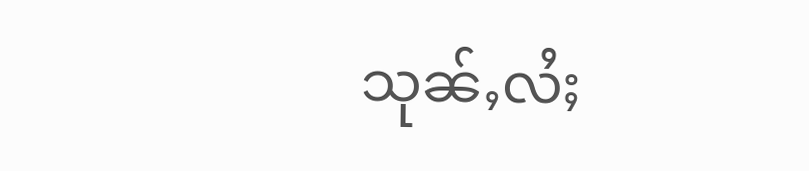သုၼ်ႇလႆႈ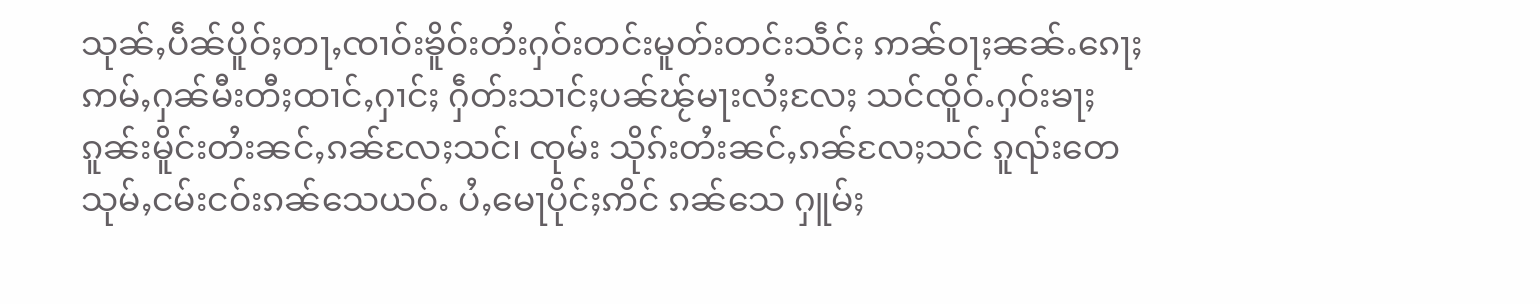သုၼ်ႇပဵၼ်ပိူဝ်ႈတႃႇၸၢဝ်းၶိူဝ်းတႆးႁဝ်းတင်းမူတ်းတင်းသဵင်ႈ ဢၼ်ဝႃႈၼၼ်ႉၵေႃႈ ဢမ်ႇႁၼ်မီးတီႈထၢင်ႇႁၢင်ႈ ႁဵတ်းသၢင်ႈပၼ်ၽႂ်မႃးလႆႈလႄႈ သင်ၸိူဝ်ႉႁဝ်းၶႃႈ ၵူၼ်းမိူင်းတႆးၼင်ႇၵၼ်လႄႈသင်၊ ၸုမ်း သိုၵ်းတႆးၼင်ႇၵၼ်လႄႈသင် ၵူၺ်းတေသုမ်ႇငမ်းငဝ်းၵၼ်သေယဝ်ႉ ပႆႇမေႃပိုင်ႈဢိင် ၵၼ်သေ ႁူမ်ႈ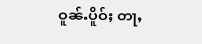ဝူၼ်ႉပိူဝ်ႈ တႃႇ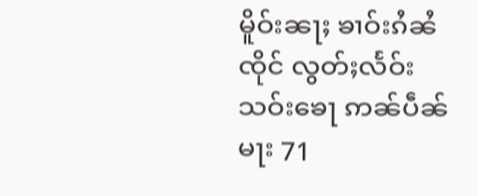မိူဝ်းၼႃႈ ၶၢဝ်းၵႆၼႆၸိုင် လွတ်ႈလႅဝ်းသဝ်းၶေႃ ဢၼ်ပဵၼ်မႃး 71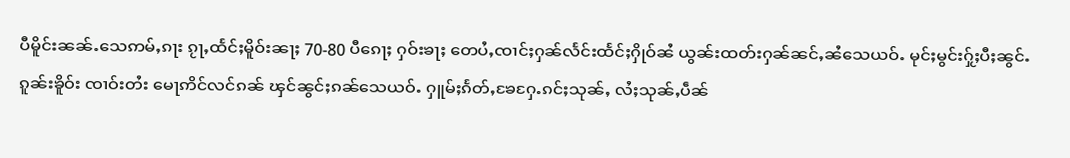ပီမိူင်းၼၼ်ႉသေဢမ်ႇၵႃး ၵႂႃႇထႅင်ႈမိူဝ်းၼႃႈ 70-80 ပီၵေႃႈ ႁဝ်းၶႃႈ တေပႆႇၸၢင်ႈႁၼ်လႅင်းထႅင်ႈႁိုဝ်ၼႆ ယွၼ်းထတ်းႁၼ်ၼင်ႇၼႆသေယဝ်ႉ မုင်ႈမွင်းႁႂ်ႈပီႈၼွင်ႉၵူၼ်းၶိူဝ်း ၸၢဝ်းတႆး မေႃဢိင်လင်ၵၼ် ၾင်ၼွင်ႈၵၼ်သေယဝ်ႉ ႁူမ်ႈၵႅတ်ႇၶႄႁႄႉၵင်ႈသုၼ်ႇ လႆႈသုၼ်ႇပဵၼ်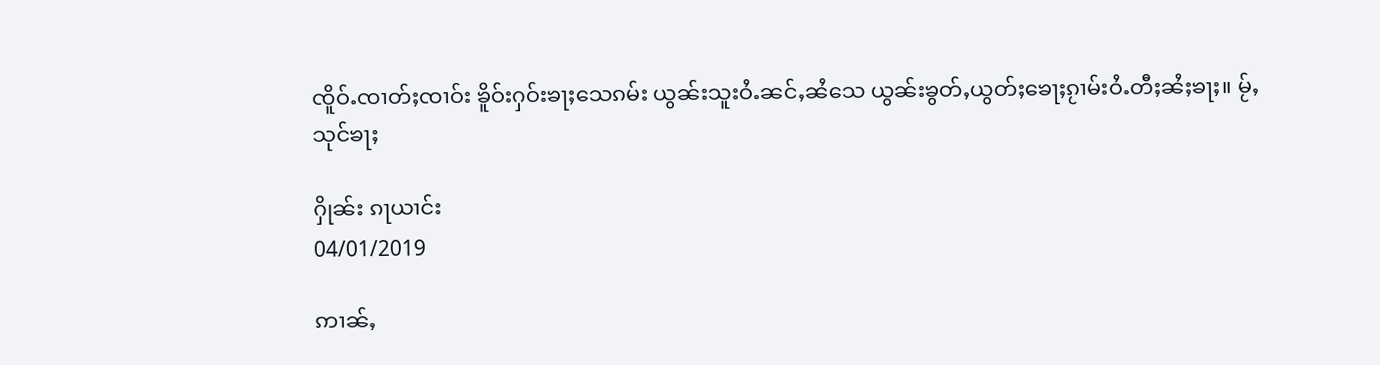ၸိူဝ်ႉၸၢတ်ႈၸၢဝ်း ၶိူဝ်းႁဝ်းၶႃႈသေၵမ်း ယွၼ်းသူးဝႆႉၼင်ႇၼႆသေ ယွၼ်းၶွတ်ႇယွတ်ႈၶေႃႈၵႂၢမ်းဝႆႉတီႈၼႆႈၶႃႈ။ မႂ်ႇသုင်ၶႃႈ

ႁိုၼ်း ၵႃယၢင်း
04/01/2019

ဢၢၼ်ႇ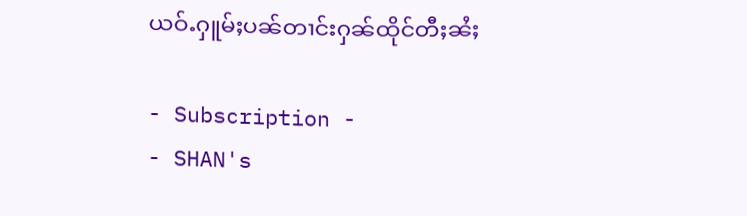ယဝ်ႉႁူမ်ႈပၼ်တၢင်းႁၼ်ထိုင်တီႈၼႆႈ

- Subscription -
- SHAN's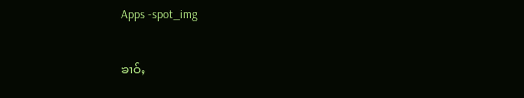Apps -spot_img

ၶၢဝ်ႇ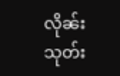လိုၼ်းသုတ်း